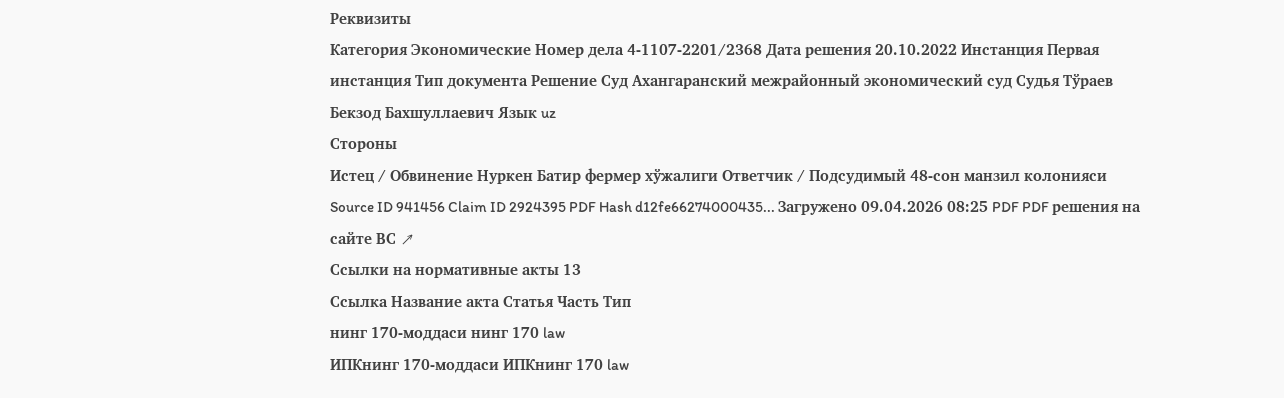Реквизиты
Категория Экономические Номер дела 4-1107-2201/2368 Дата решения 20.10.2022 Инстанция Первая инстанция Тип документа Решение Суд Ахангаранский межрайонный экономический суд Судья Тўраев Бекзод Бахшуллаевич Язык uz
Стороны
Истец / Обвинение Нуркен Батир фермер хўжалиги Ответчик / Подсудимый 48-сон манзил колонияси
Source ID 941456 Claim ID 2924395 PDF Hash d12fe66274000435... Загружено 09.04.2026 08:25 PDF PDF решения на сайте ВС ↗
Ссылки на нормативные акты 13
Ссылка Название акта Статья Часть Тип
нинг 170-моддаси нинг 170 law
ИПКнинг 170-моддаси ИПКнинг 170 law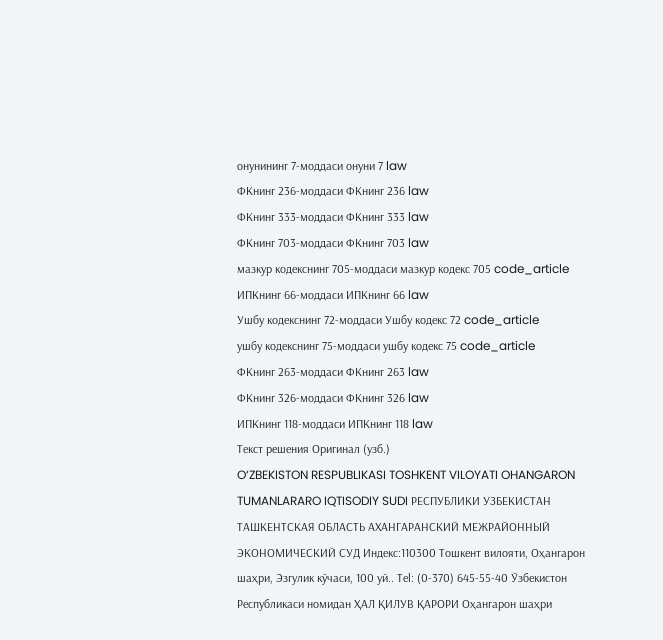онунининг 7-моддаси онуни 7 law
ФКнинг 236-моддаси ФКнинг 236 law
ФКнинг 333-моддаси ФКнинг 333 law
ФКнинг 703-моддаси ФКнинг 703 law
мазкур кодекснинг 705-моддаси мазкур кодекс 705 code_article
ИПКнинг 66-моддаси ИПКнинг 66 law
Ушбу кодекснинг 72-моддаси Ушбу кодекс 72 code_article
ушбу кодекснинг 75-моддаси ушбу кодекс 75 code_article
ФКнинг 263-моддаси ФКнинг 263 law
ФКнинг 326-моддаси ФКнинг 326 law
ИПКнинг 118-моддаси ИПКнинг 118 law
Текст решения Оригинал (узб.)
O‘ZBEKISTON RESPUBLIKASI TOSHKENT VILOYATI OHANGARON TUMANLARARO IQTISODIY SUDI РЕСПУБЛИКИ УЗБЕКИСТАН ТАШКЕНТСКАЯ ОБЛАСТЬ АХАНГАРАНСКИЙ МЕЖРАЙОННЫЙ ЭКОНОМИЧЕСКИЙ СУД Индекс:110300 Тошкент вилояти, Оҳангарон шаҳри, Эзгулик кўчаси, 100 уй.. Тel: (0-370) 645-55-40 Ўзбекистон Республикаси номидан ҲАЛ ҚИЛУВ ҚАРОРИ Оҳангарон шаҳри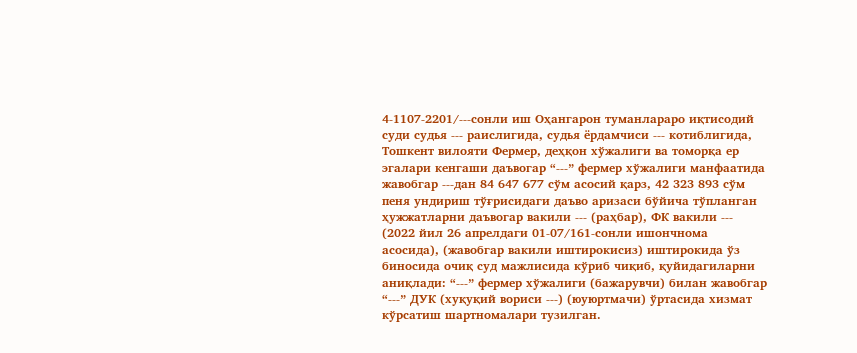4-1107-2201/---сонли иш Оҳангарон туманлараро иқтисодий суди судья --- раислигида, судья ёрдамчиси --- котиблигида, Тошкент вилояти Фермер, деҳқон хўжалиги ва томорқа ер эгалари кенгаши даъвогар “---” фермер хўжалиги манфаатида жавобгар ---дан 84 647 677 сўм асосий қарз, 42 323 893 сўм пеня ундириш тўғрисидаги даъво аризаси бўйича тўпланган ҳужжатларни даъвогар вакили --- (раҳбар), ФК вакили --- (2022 йил 26 апрелдаги 01-07/161-сонли ишончнома асосида), (жавобгар вакили иштирокисиз) иштирокида ўз биносида очиқ суд мажлисида кўриб чиқиб, қуйидагиларни аниқлади: “---” фермер хўжалиги (бажарувчи) билан жавобгар “---” ДУК (хуқуқий вориси ---) (юуюртмачи) ўртасида хизмат кўрсатиш шартномалари тузилган.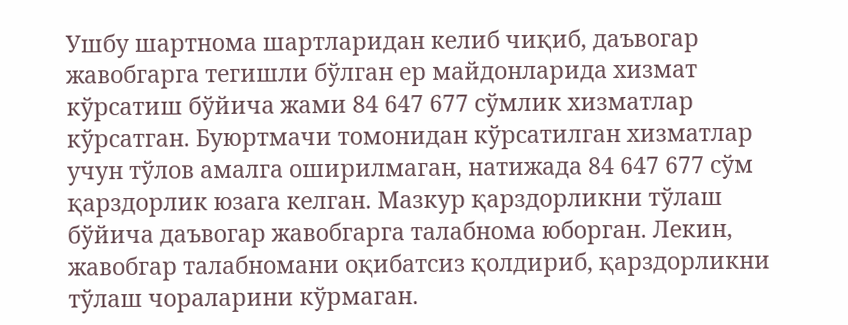Ушбу шартнома шартларидан келиб чиқиб, даъвогар жавобгарга тегишли бўлган ер майдонларида хизмат кўрсатиш бўйича жами 84 647 677 сўмлик хизматлар кўрсатган. Буюртмачи томонидан кўрсатилган хизматлар учун тўлов амалга оширилмаган, натижада 84 647 677 сўм қарздорлик юзага келган. Мазкур қарздорликни тўлаш бўйича даъвогар жавобгарга талабнома юборган. Лекин, жавобгар талабномани оқибатсиз қолдириб, қарздорликни тўлаш чораларини кўрмаган.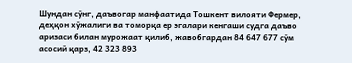Шундан сўнг, даъвогар манфаатида Тошкент вилояти Фермер, деҳқон хўжалиги ва томорқа ер эгалари кенгаши судга даъво аризаси билан мурожаат қилиб, жавобгардан 84 647 677 сўм асосий қарз, 42 323 893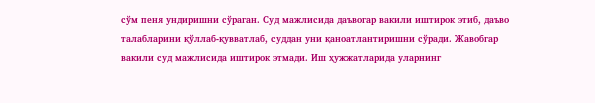сўм пеня ундиришни сўраган. Суд мажлисида даъвогар вакили иштирок этиб, даъво талабларини қўллаб-қувватлаб, суддан уни қаноатлантиришни сўради. Жавобгар вакили суд мажлисида иштирок этмади. Иш ҳужжатларида уларнинг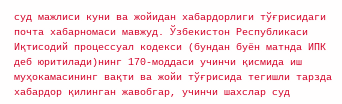суд мажлиси куни ва жойидан хабардорлиги тўғрисидаги почта хабарномаси мавжуд. Ўзбекистон Республикаси Иқтисодий процессуал кодекси (бундан буён матнда ИПК деб юритилади)нинг 170-моддаси учинчи қисмида иш муҳокамасининг вақти ва жойи тўғрисида тегишли тарзда хабардор қилинган жавобгар, учинчи шахслар суд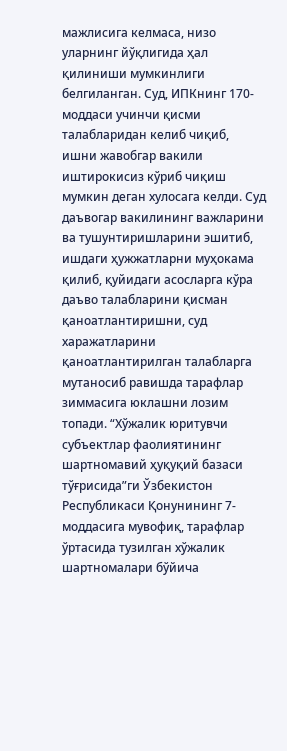мажлисига келмаса, низо уларнинг йўқлигида ҳал қилиниши мумкинлиги белгиланган. Суд, ИПКнинг 170-моддаси учинчи қисми талабларидан келиб чиқиб, ишни жавобгар вакили иштирокисиз кўриб чиқиш мумкин деган хулосага келди. Суд даъвогар вакилининг важларини ва тушунтиришларини эшитиб, ишдаги ҳужжатларни муҳокама қилиб, қуйидаги асосларга кўра даъво талабларини қисман қаноатлантиришни, суд харажатларини қаноатлантирилган талабларга мутаносиб равишда тарафлар зиммасига юклашни лозим топади. “Хўжалик юритувчи субъектлар фаолиятининг шартномавий ҳуқуқий базаси тўғрисида”ги Ўзбекистон Республикаси Қонунининг 7-моддасига мувофиқ, тарафлар ўртасида тузилган хўжалик шартномалари бўйича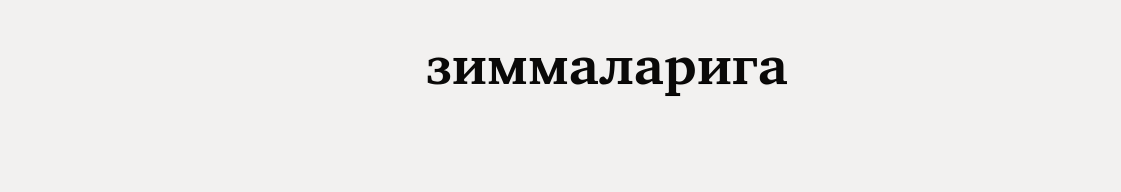зиммаларига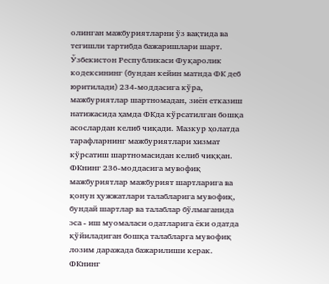олинган мажбуриятларни ўз вақтида ва тегишли тартибда бажаришлари шарт. Ўзбекистон Республикаси Фуқаролик кодексининг (бундан кейин матнда ФК деб юритилади) 234-моддасига кўра, мажбуриятлар шартномадан, зиён етказиш натижасида ҳамда ФКда кўрсатилган бошқа асослардан келиб чиқади. Мазкур ҳолатда тарафларнинг мажбуриятлари хизмат кўрсатиш шартномасидан келиб чиққан. ФКнинг 236-моддасига мувофиқ мажбуриятлар мажбурият шартларига ва қонун ҳужжатлари талабларига мувофиқ, бундай шартлар ва талаблар бўлмаганида эса - иш муомаласи одатларига ёки одатда қўйиладиган бошқа талабларга мувофиқ лозим даражада бажарилиши керак. ФКнинг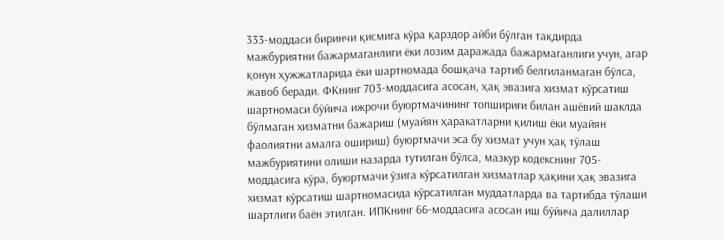333-моддаси биринчи қисмига кўра қарздор айби бўлган тақдирда мажбуриятни бажармаганлиги ёки лозим даражада бажармаганлиги учун, агар қонун ҳужжатларида ёки шартномада бошқача тартиб белгиланмаган бўлса, жавоб беради. ФКнинг 703-моддасига асосан, ҳақ эвазига хизмат кўрсатиш шартномаси бўйича ижрочи буюртмачининг топшириғи билан ашёвий шаклда бўлмаган хизматни бажариш (муайян ҳаракатларни қилиш ёки муайян фаолиятни амалга ошириш) буюртмачи эса бу хизмат учун ҳақ тўлаш мажбуриятини олиши назарда тутилган бўлса, мазкур кодекснинг 705-моддасига кўра, буюртмачи ўзига кўрсатилган хизматлар ҳақини ҳақ эвазига хизмат кўрсатиш шартномасида кўрсатилган муддатларда ва тартибда тўлаши шартлиги баён этилган. ИПКнинг 66-моддасига асосан иш бўйича далиллар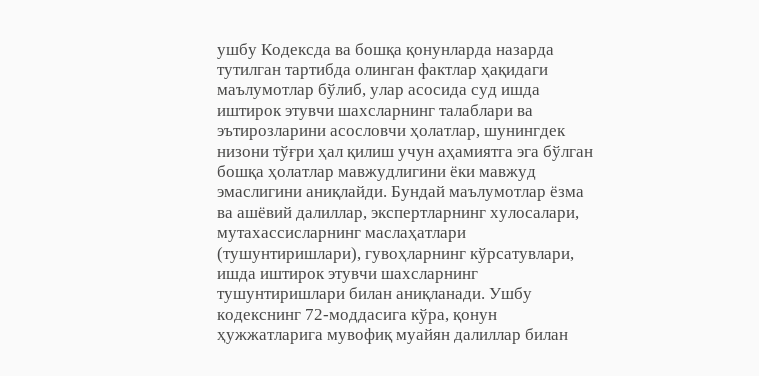ушбу Кодексда ва бошқа қонунларда назарда тутилган тартибда олинган фактлар ҳақидаги маълумотлар бўлиб, улар асосида суд ишда иштирок этувчи шахсларнинг талаблари ва эътирозларини асословчи ҳолатлар, шунингдек низони тўғри ҳал қилиш учун аҳамиятга эга бўлган бошқа ҳолатлар мавжудлигини ёки мавжуд эмаслигини аниқлайди. Бундай маълумотлар ёзма ва ашёвий далиллар, экспертларнинг хулосалари, мутахассисларнинг маслаҳатлари (тушунтиришлари), гувоҳларнинг кўрсатувлари, ишда иштирок этувчи шахсларнинг тушунтиришлари билан аниқланади. Ушбу кодекснинг 72-моддасига кўра, қонун ҳужжатларига мувофиқ муайян далиллар билан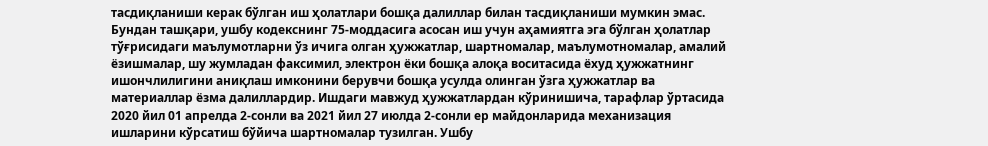тасдиқланиши керак бўлган иш ҳолатлари бошқа далиллар билан тасдиқланиши мумкин эмас. Бундан ташқари, ушбу кодекснинг 75-моддасига асосан иш учун аҳамиятга эга бўлган ҳолатлар тўғрисидаги маълумотларни ўз ичига олган ҳужжатлар, шартномалар, маълумотномалар, амалий ёзишмалар, шу жумладан факсимил, электрон ёки бошқа алоқа воситасида ёхуд ҳужжатнинг ишончлилигини аниқлаш имконини берувчи бошқа усулда олинган ўзга ҳужжатлар ва материаллар ёзма далиллардир. Ишдаги мавжуд ҳужжатлардан кўринишича, тарафлар ўртасида 2020 йил 01 апрелда 2-сонли ва 2021 йил 27 июлда 2-сонли ер майдонларида механизация ишларини кўрсатиш бўйича шартномалар тузилган. Ушбу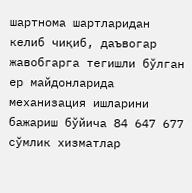шартнома шартларидан келиб чиқиб, даъвогар жавобгарга тегишли бўлган ер майдонларида механизация ишларини бажариш бўйича 84 647 677 сўмлик хизматлар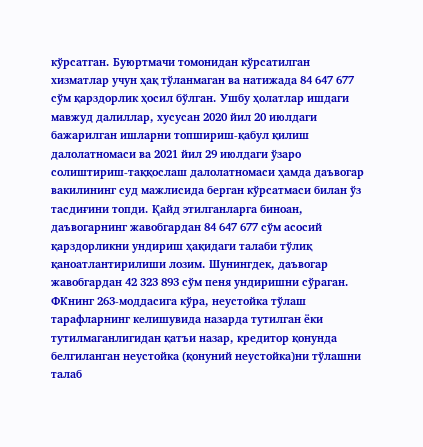кўрсатган. Буюртмачи томонидан кўрсатилган хизматлар учун ҳақ тўланмаган ва натижада 84 647 677 сўм қарздорлик ҳосил бўлган. Ушбу ҳолатлар ишдаги мавжуд далиллар, хусусан 2020 йил 20 июлдаги бажарилган ишларни топшириш-қабул қилиш далолатномаси ва 2021 йил 29 июлдаги ўзаро солиштириш-таққослаш далолатномаси ҳамда даъвогар вакилининг суд мажлисида берган кўрсатмаси билан ўз тасдиғини топди. Қайд этилганларга биноан, даъвогарнинг жавобгардан 84 647 677 сўм асосий қарздорликни ундириш ҳақидаги талаби тўлиқ қаноатлантирилиши лозим. Шунингдек, даъвогар жавобгардан 42 323 893 сўм пеня ундиришни сўраган. ФКнинг 263-моддасига кўра, неустойка тўлаш тарафларнинг келишувида назарда тутилган ёки тутилмаганлигидан қатъи назар, кредитор қонунда белгиланган неустойка (қонуний неустойка)ни тўлашни талаб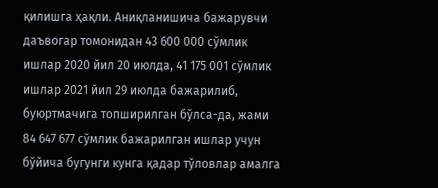қилишга ҳақли. Аниқланишича бажарувчи даъвогар томонидан 43 600 000 сўмлик ишлар 2020 йил 20 июлда, 41 175 001 сўмлик ишлар 2021 йил 29 июлда бажарилиб, буюртмачига топширилган бўлса-да, жами 84 647 677 сўмлик бажарилган ишлар учун бўйича бугунги кунга қадар тўловлар амалга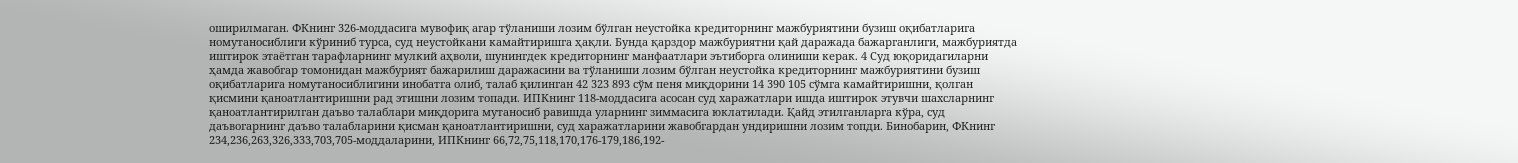оширилмаган. ФКнинг 326-моддасига мувофиқ агар тўланиши лозим бўлган неустойка кредиторнинг мажбуриятини бузиш оқибатларига номутаносиблиги кўриниб турса, суд неустойкани камайтиришга ҳақли. Бунда қарздор мажбуриятни қай даражада бажарганлиги, мажбуриятда иштирок этаётган тарафларнинг мулкий аҳволи, шунингдек кредиторнинг манфаатлари эътиборга олиниши керак. 4 Суд юқоридагиларни ҳамда жавобгар томонидан мажбурият бажарилиш даражасини ва тўланиши лозим бўлган неустойка кредиторнинг мажбуриятини бузиш оқибатларига номутаносиблигини инобатга олиб, талаб қилинган 42 323 893 сўм пеня миқдорини 14 390 105 сўмга камайтиришни, қолган қисмини қаноатлантиришни рад этишни лозим топади. ИПКнинг 118-моддасига асосан суд харажатлари ишда иштирок этувчи шахсларнинг қаноатлантирилган даъво талаблари миқдорига мутаносиб равишда уларнинг зиммасига юклатилади. Қайд этилганларга кўра, суд даъвогарнинг даъво талабларини қисман қаноатлантиришни, суд харажатларини жавобгардан ундиришни лозим топди. Бинобарин, ФКнинг 234,236,263,326,333,703,705-моддаларини, ИПКнинг 66,72,75,118,170,176-179,186,192-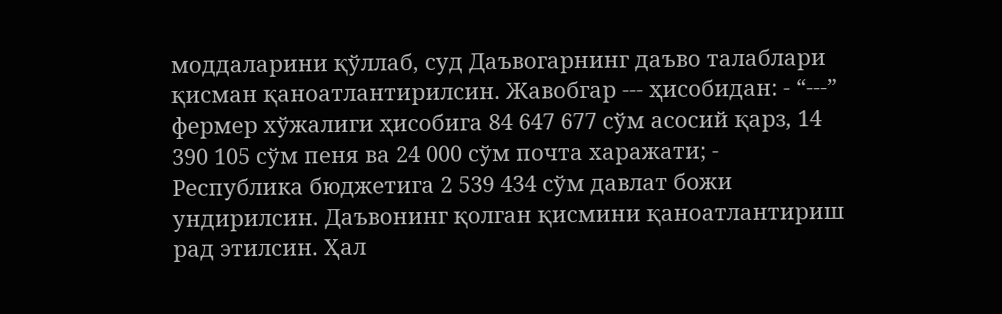моддаларини қўллаб, суд Даъвогарнинг даъво талаблари қисман қаноатлантирилсин. Жавобгар --- ҳисобидан: - “---” фермер хўжалиги ҳисобига 84 647 677 сўм асосий қарз, 14 390 105 сўм пеня ва 24 000 сўм почта харажати; - Республика бюджетига 2 539 434 сўм давлат божи ундирилсин. Даъвонинг қолган қисмини қаноатлантириш рад этилсин. Ҳал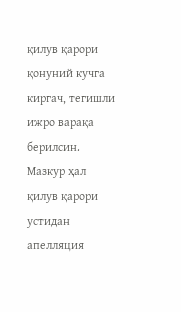қилув қарори қонуний кучга киргач, тегишли ижро варақа берилсин. Мазкур ҳал қилув қарори устидан апелляция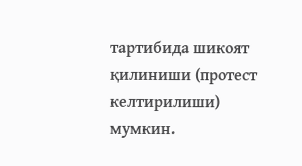тартибида шикоят қилиниши (протест келтирилиши) мумкин.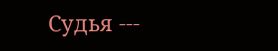Судья ---